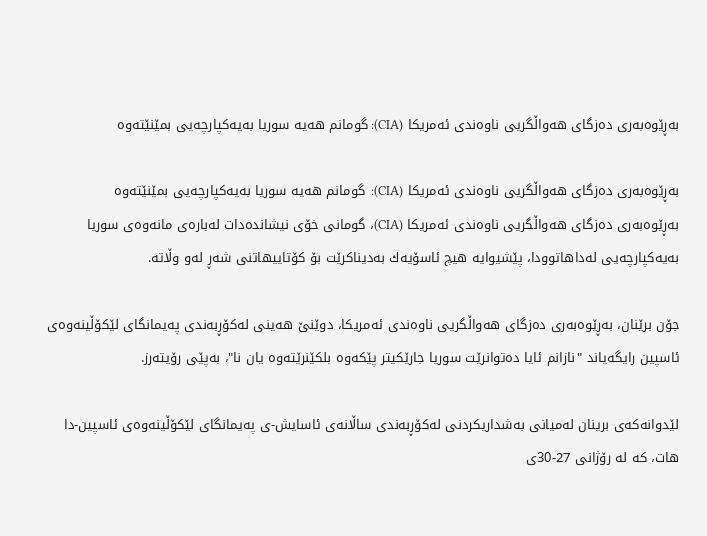به‌ڕێوه‌به‌ری ده‌زگای هه‌واڵگریی ناوه‌ندی ئه‌مریكا (CIA): گومانم هه‌یه‌ سوریا به‌یه‌كپارچه‌یی‌ بمێنێته‌وه‌

به‌ڕێوه‌به‌ری ده‌زگای هه‌واڵگریی ناوه‌ندی ئه‌مریكا (CIA):  گومانم هه‌یه‌ سوریا به‌یه‌كپارچه‌یی‌ بمێنێته‌وه‌
به‌ڕێوه‌به‌ری ده‌زگای هه‌واڵگریی ناوه‌ندی ئه‌مریكا (CIA)، گومانی‌ خۆی‌ نیشانده‌دات له‌باره‌ی‌ مانه‌وه‌ی‌ سوریا به‌یه‌كپارچه‌یی‌ له‌داهاتوودا، پێشیوایه‌ هیچ ئاسۆیه‌ك به‌دیناكرێت بۆ كۆتاییهاتنی‌ شه‌ڕ له‌و وڵاته‌.

جۆن برێنان، به‌ڕێوه‌به‌ری ده‌زگای هه‌واڵگریی ناوه‌ندی ئه‌مریكا، دوێنێ هه‌ینی له‌كۆڕبه‌ندی په‌یمانگای لێكۆڵینه‌وه‌ی ئاسپین رایگه‌یاند "نازانم ئایا ده‌توانرێت سوریا جارێكیتر پێكه‌وه‌ بلكێنرێته‌وه‌ یان نا"، به‌پێی رۆیته‌رز.

لێدوانه‌كه‌ی برینان له‌میانی به‌شداریكردنی له‌كۆڕبه‌ندی ساڵانه‌ی ئاسایش-ی په‌یمانگای لێكۆڵینه‌وه‌ی ئاسپین-دا هات، كه‌ له‌ رۆژانی 27-30ی‌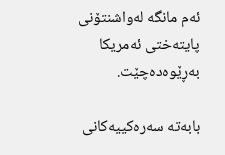ئه‌م مانگه‌ له‌واشنتۆنی پایته‌ختی ئه‌مریكا به‌ڕێوه‌ده‌چێت.

بابه‌ته‌ سه‌ره‌كییه‌كانی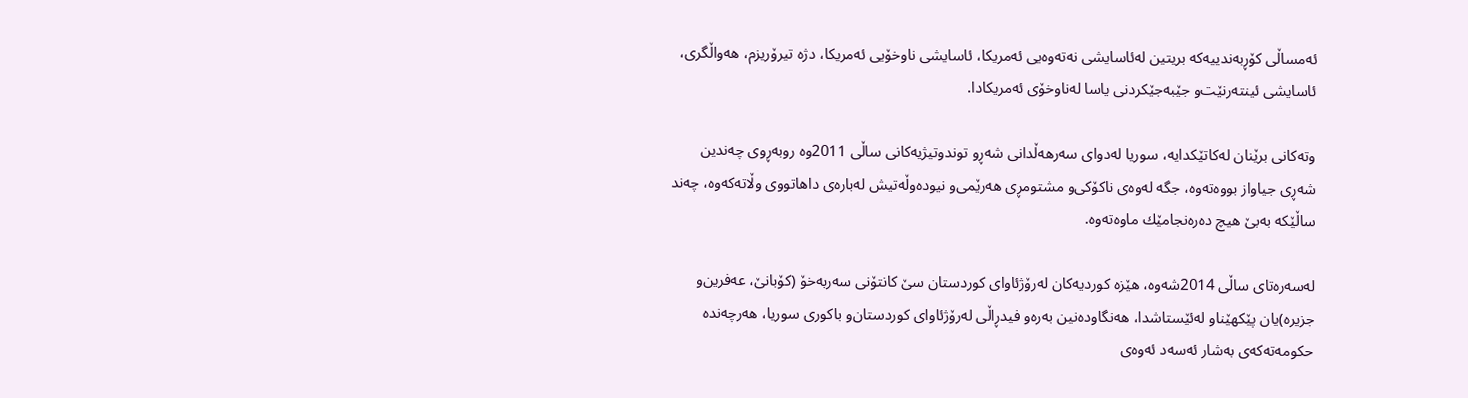ئه‌مساڵی كۆڕبه‌ندییه‌كه‌ بریتین له‌ئاسایشی نه‌ته‌وه‌یی ئه‌مریكا، ئاسایشی ناوخۆیی ئه‌مریكا، دژه‌ تیرۆریزم، هه‌واڵگری، ئاسایشی ئینته‌رنێت‌و جێبه‌جێكردنی یاسا له‌ناوخۆی ئه‌مریكادا.

وته‌كانی برێنان له‌كاتێكدایه‌، سوریا له‌دوای‌ سه‌رهه‌ڵدانی‌ شه‌ڕ‌و توندوتیژیه‌كانی‌ ساڵی‌ 2011وه‌ روبه‌ڕوی‌ چه‌ندین شه‌ڕی‌ جیاواز بووه‌ته‌وه‌، جگه‌ له‌وه‌ی‌ ناكۆكی‌‌و مشتومڕی‌ هه‌رێمی‌‌و نیوده‌وڵه‌تیش له‌باره‌ی‌ داهاتووی‌ وڵاته‌كه‌وه‌، چه‌ند ساڵێكه‌ به‌بێ‌ هیچ ده‌ره‌نجامێك ماوه‌ته‌وه‌.

له‌سه‌ره‌تای‌ ساڵی‌ 2014شه‌وه‌، هێزه‌ كوردیه‌كان له‌رۆژئاوای‌ كوردستان سێ‌ كانتۆنی‌ سه‌ربه‌خۆ (كۆبانێ‌، عه‌فرین‌و جزیره‌)یان پێكهێنا‌و له‌ئێستاشدا، هه‌نگاوده‌نین به‌ره‌و فیدڕاڵی‌ له‌رۆژئاوای‌ كوردستان‌و باكوری‌ سوریا، هه‌رچه‌نده‌ حكومه‌ته‌كه‌ی‌ به‌شار ئه‌سه‌د ئه‌وه‌ی‌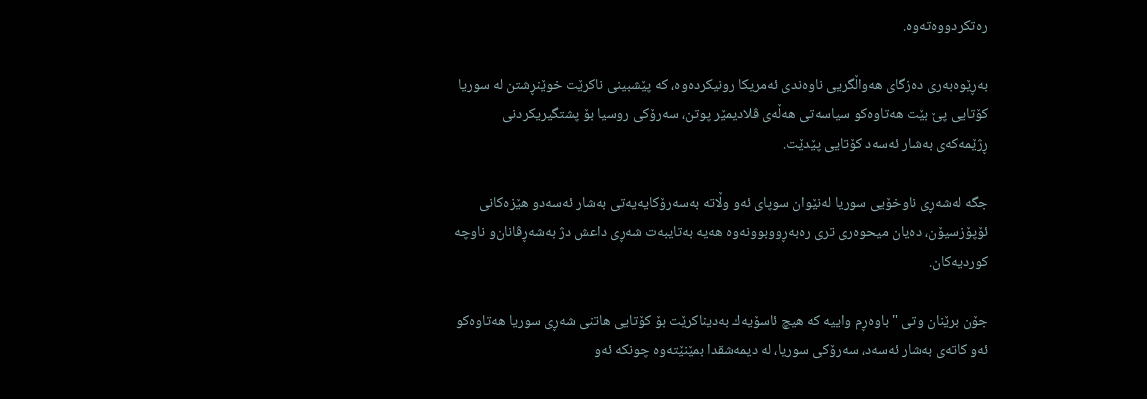ره‌تكردووه‌ته‌وه‌.

به‌ڕێوه‌به‌ری ده‌زگای هه‌واڵگریی ناوه‌ندی ئه‌مریكا رونیكرده‌وه‌، كه‌ پێشبینی ناكرێت خوێنڕشتن له‌ سوریا كۆتایی پێ بێت هه‌تاوه‌كو سیاسه‌تی هه‌ڵه‌ی ڤلادیمێر پوتن، سه‌رۆكی روسیا بۆ پشتگیریكردنی ڕژێمه‌كه‌ی به‌شار ئه‌سه‌د كۆتایی پێدێت.

جگه‌ له‌شه‌ڕی‌ ناوخۆیی‌ سوریا له‌نێوان سوپای‌ ئه‌و وڵاته‌ به‌سه‌رۆكایه‌یه‌تی‌ به‌شار ئه‌سه‌د‌و هێزه‌كانی‌ ئۆپۆزسیۆن، ده‌یان میحوه‌ری‌ تری‌ ره‌به‌ڕووبوونه‌وه‌ هه‌یه‌ به‌تایبه‌ت شه‌ڕی‌ داعش دژ به‌شه‌ڕڤانان‌و ناوچه‌ كوردیه‌كان.

جۆن برێنان وتی‌ "باوه‌ڕم واییه‌ كه‌ هیچ ئاسۆیه‌ك به‌دیناكرێت بۆ كۆتایی هاتنی شه‌ڕی سوریا هه‌تاوه‌كو ئه‌و كاته‌ی به‌شار ئه‌سه‌د، سه‌رۆكی سوریا، له‌ دیمه‌شقدا بمێنێته‌وه‌ چونكه‌ ئه‌و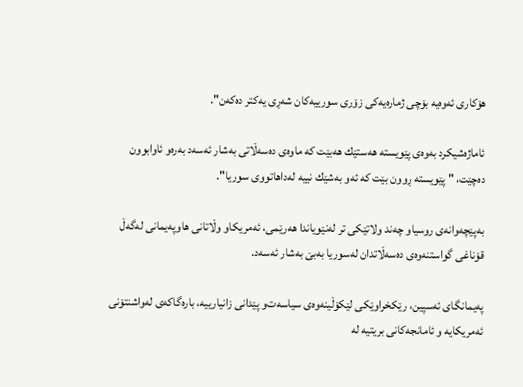هۆكاری ئه‌وه‌یه‌ بۆچی ژماره‌یه‌كی زۆری سورییه‌كان شه‌ڕی یه‌كتر ده‌كه‌ن".

ئاماژه‌شیكرد به‌وه‌ی پێویسته‌ هه‌ستێك هه‌بێت كه‌ ماوه‌ی ده‌سه‌ڵاتی به‌شار ئه‌سه‌د به‌ره‌و ئاوابوون ده‌چێت، " پێویسته‌ ڕوون بێت كه‌ ئه‌و به‌شێك نییه‌ له‌داهاتووی سوریا".

به‌پێچه‌وانه‌ی‌ روسیا‌و چه‌ند ولاتێكی‌ تر له‌نێویاندا هه‌رێمی‌، ئه‌مریكا‌و وڵاتانی‌ هاوپه‌یمانی‌ له‌گه‌ڵ قۆناغی‌ گواستنه‌وه‌ی‌ ده‌سه‌ڵاتدان له‌سوریا به‌بێ‌ به‌شار ئه‌سه‌د.

په‌یمانگای ئه‌سپین، رێكخراوێكی لێكۆڵینه‌وه‌ی سیاسه‌ت‌و پێدانی زانیارییه‌، باره‌گاكه‌ی له‌واشنتۆنی ئه‌مریكایه‌ و ئامانجه‌كانی بریتیه‌ له‌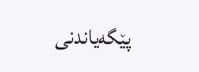پێگه‌یاندنی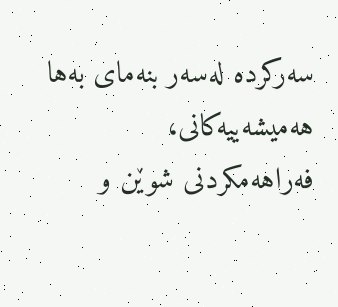سه‌ركرده‌ له‌سه‌ر بنه‌مای به‌ها هه‌میشه‌ییه‌كانی، فه‌راهه‌مكردنی شوێن و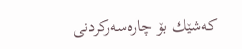كه‌شێك بۆ چاره‌سه‌ركردنی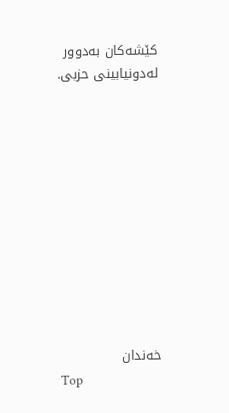كێشه‌كان به‌دوور له‌دونیابینی حزبی.











خه‌ندان
Top